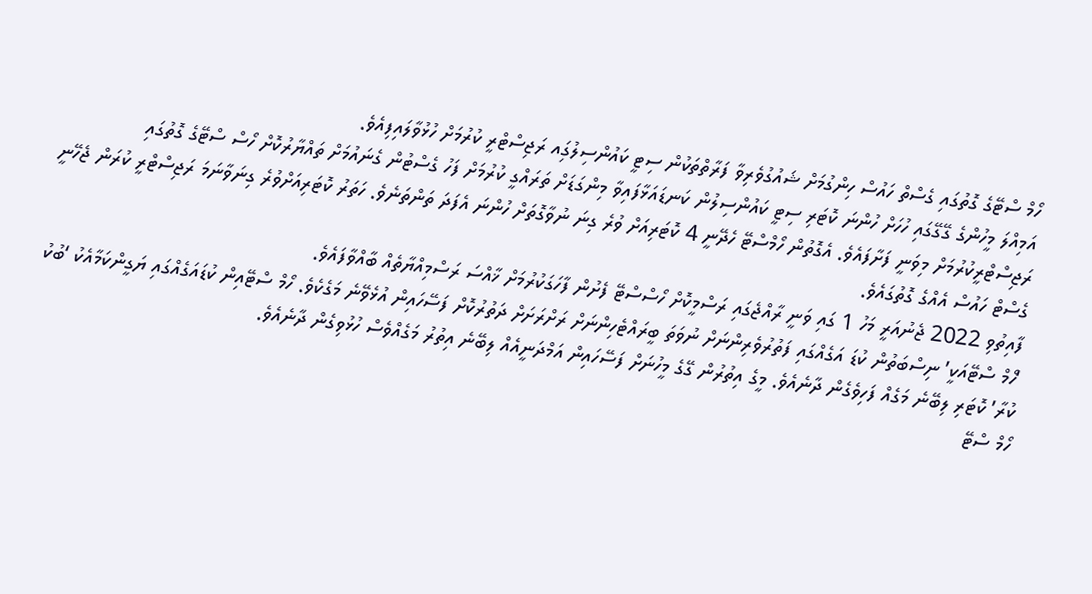ހޯމް ސްޓޭގެ ގޮތުގައި ގެސްތް ހައުސް ހިންގުމަށް ޝައުގުވެރިވާ ފަރާތްތަކުން ސިޓީ ކައުންސިލުގަިއ ރަޖިސްޓްރީ ކުރުމަށް ހުޅުވާލައިފިއެވެ.
އަމިއްލަ މީހުންގެ ގޭގޭގައި ހުހަށް ހުންނަ ކޮޓަރި ސިޓީ ކައުންސިލުން ކަނޑައަޅާފައިވާ މިންގަޑަށް ތަރައްގީ ކުރުމަށް ފަހު ގެސްޓުން ގެނައުމަށް ތައްޔާރުކޮށް ހޯސް ސްޓޭގެ ގޮތުގައި ރަޖިސްޓްރީކުރުމަށް މިވަނީ ފަށާފައެވެ. އެގޮތުން ހޯމްސްޓޭ ހެދޭނީ 4 ކޮޓަރިއަށް ވުރެ ގިނަ ނުވާގޮތަށް ހުންނަ އެފަދަ ތަންތަނެވެ. ހަތަރު ކޮޓަރިއަށްވުރެ ގިނަވާނަމަ ރަޖިސްޓްރީ ކުރަން ޖެހޭނީ ގެސްޓް ހައުސް އެއްގެ ގޮތުގައެވެ.
ފާއިތުވި 2022 ޖެނުއަރީ މަހު 1 ގައި ވަނީ ރާއްޖެގައި ރަސްމީކޮށް ހޯސްސްޓޭ ފެށުން ފާހަގަކުރުމަށް ޚާއްސަ ރަސްމިއްޔާތެއް ބާއްވާފައެވެ.
‘ހޯމް ސްޓޭއަކީ’ ނިސްބަތުން ކުޑަ އަގެއްގައި ފަތުރުވެރިންނަށް ނުވަތަ ބީރައްޓެހިންނަށް ރަށްރަށަށް ދަތުރުކޮށް ފަސޭހައިން އުޅެވޭނެ މަގެކެވެ. ހޯމް ސްޓޭއިން ކުޑައަގެއްގައި ޔަގީންކަމާއެކު ‘ބުކު ކުރާ’ ކޮޓަރި ލިބޭނެ މަގެއް ފަހިވެގެން ދާނެއެވެ. މީގެ އިތުރުން ގޭގެ މީހުނަށް ފަސޭހައިން އަމްދަނީއެއް ލިބޭނެ އިތުރު މަގެއްވެސް ހުޅުވިގެން ދާނެއެވެ.
ހޯމް ސްޓޭ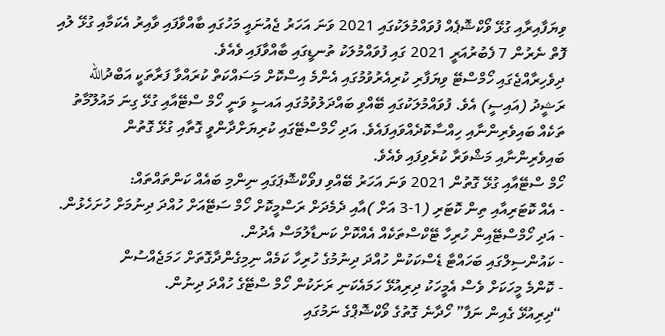ވިޔަފާއިރާއި ގުޅޭ ވޯކްޝޮޕެއް ފުވައްމުލަކުގައި 2021 ވަނަ އަހަރު ޖެއުނައީ މަހުގައި ބާއްވާފައި ވާއިރު އެކަމާއި ގުޅޭ ލުއި ފޮތް ނެރުން 7 ފެބުރުއަރީ 2021 ގައި ފުވައްމުލަކު ތުނޑީގައި ބާއްވާފައި ވެއެވެ.
ދިވެހިރާއްޖެގައި ހޯމްސްޓޭ ވިޔަފާރި ކުރިއެރުވުމުގައި އެންމެ އިސްކޮށް މަސައްކަތް ކުރައްވާ ފަރާތަކީ އަބްދުالله ރަޝީދު (އައިސީ) އެވެ. ފުވައްމުލަކުގައި ބޭއްވި ބައްދަލުވުމުގައި އައސީ ވަނީ ހޯމް ސްޓޭއާއި ގުޅޭ ގިނަ މައުލޫމާތު ތަކެއް ބައިވެރިންނާއި ހިއްސާކޮދެއްވައިފައެވެ. އަދި ހޯމްސްޓޭގައި ކުރިޔަށްދާންވީ ގޮތާއި ގުޅޭ ގޮތުން ބައިވެރިންނާއި މަޝްވަރާ ކުރެވިފައި ވެއެވެ.
ހޯމް ސްޓޭއާއި ގުޅޭ ގޮތުން 2021 ވަނަ އަހަރު ބޭއްވި ފވޯކްޝޮޕަގައި ނިންމި ބައެއް ކަންތައްތައް:
- އެއް ކޮޓަރިއާއި ތިން ކޮޓަރި (1-3 އަށް )އާއި ދެމެދަށް ރަސްމީކޮށް ހޯމް ސަޓޭއަށް ހުއްދަ ދިނުމަށް ހުށަހެޅުން.
- އަދި ހޯމްސްޓޭއިން ހުރިހާ ޓޭކްސްތަކެއް އެއްކޮށް ކަނޑާލުމަސް އެދުން.
- ކައުންސިލްގައި ބަހައްޓާ ޑެސްކަކުން ހުއްދަ ދިނުމުގެ ހުރިހާ ކަމެއް ނިމިގެންދާގޮތަށް ހަމަޖެއްސުން
- ކޮންމެ މީހަކަށް ވެސް އެމީހަކު ދިރިއުޅޭ ހަމައެކަނި ރަށަކުން ހޯމް ސްޓޭގެ ހުއްދަ ދިނުން.
“ދިރިއުޅޭ ގެއިން ނަފާ” ހޯދާނެ ގޮތުގެ ވޯކްޝޮޕްގެ ނަމުގައި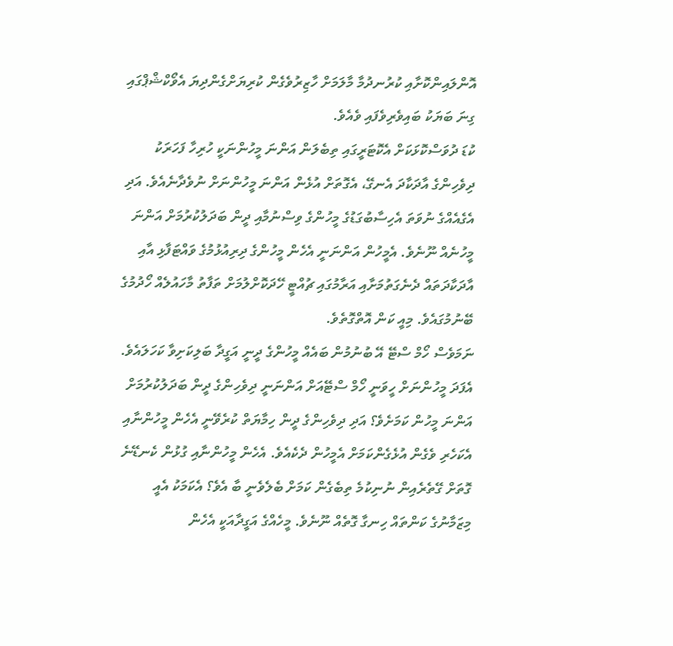އޮންލައިންކޮށާއި ކުރުނދުމާ މާލަމަށް ހާޒިރުވެގެން ކުރިޔަށްގެންދިޔަ އެވޯކްޝްޕްގައި ގިނަ ބަޔަކު ބައިވެރިވެފައި ވެއެވެ.
ކުޑަ ދުވަސްކޮޅަކަށް އެކޮޓަރީގައި ތިބެލަން އަންނަ މީހުންނަކީ ހުރިހާ ފަހަރަކު ދިވެހިންގެ އާދަކާދަ އެނގޭ، އެގޮތަށް އުޅެން އަންނަ މީހުންނަށް ނުވެދާނެއެވެ. އަދި އެގެއެއްގެ ނުވަތަ އެހިސާބުގަޑުގެ މީހުންގެ ވިސްނުމާއި ދީން ބަދަލުކުރުމަށް އަންނަ މީހުނެއް ނޫނެވެ. އެމީހުން އަންނަނީ އެހެން މީހުންގެ ދިރިއުޅުމުގެ ވައްޓަފާޅި އާއި އާދަކާދަތައް ދެނެގަތުމަށާއި އަރާމުގައި ޗުއްޓީ ހޭދަކޮށްލުމަށް ތަފާތު މާހައުލެއް ހޯދުމުގެ ބޭނުމުގައެވެ. މިއީ ކަން އޮތްގޮތެވެ.
ނަމަވެސް ހޯމް ސްޓޭ އޭ ބުނުމުން ބައެއް މީހުންގެ ދީނީ އަގީދާ ބަލިކަށިވާ ކަހަލައެވެ. އެފަދަ މީހުންނަށް ހީވަނީ ހޯމް ސްޓޭއަށް އަންނަނީ ދިވެހިންގެ ދީން ބަދަލުކުރުމަށް އަންނަ މީހުން ކަމަށެވެ؟ އަދި ދިވެހިންގެ ދީން ހިމާޔަތް ކުރެވޭނީ އެހެން މީހުންނާއި އެކަހެރި ވެގެން އުޅެގެންކަމަށް އެމީހުން ދެކެއެވެ. އެހެން މީހުންނާއި ގުޅުން ކެނޑޭނެ ގޮތަށް ގޭތެރެއިން ނުނިކުމެ ތިބެގެން ކަމަށް ބެލެވެނީ ބާ އެވެ؟ އެކަމަކު އެއީ މިޒަމާނުގެ ކަންތައް ހިނގާ ގޮތެއް ނޫނެވެ. މީހެއްގެ އަގީދާއަކީ އެހެން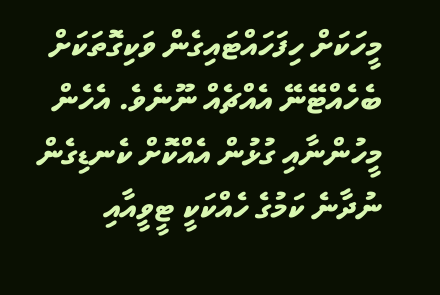މީހަކަށް ހިފަހައްޓައިގެން ވަކިގޮތަކަށް ބެހެއްޓޭނޭ އެއްޗެއް ނޫނެވެ. އެހެން މީހުންނާއި ގުޅުން އެއްކޮށް ކެނޑިގެން ނުދާނެ ކަމުގެ ހެއްކަކީ ޓީވީއާއި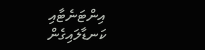އިންޓަނެޓާއި ކަނޑާލައިގެން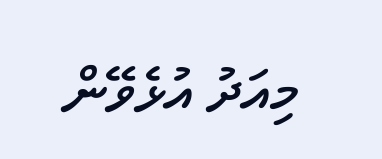މިއަދު އުޅެވޭން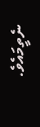ނެތީމައެވެ.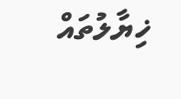ޚިޔާލުތައް